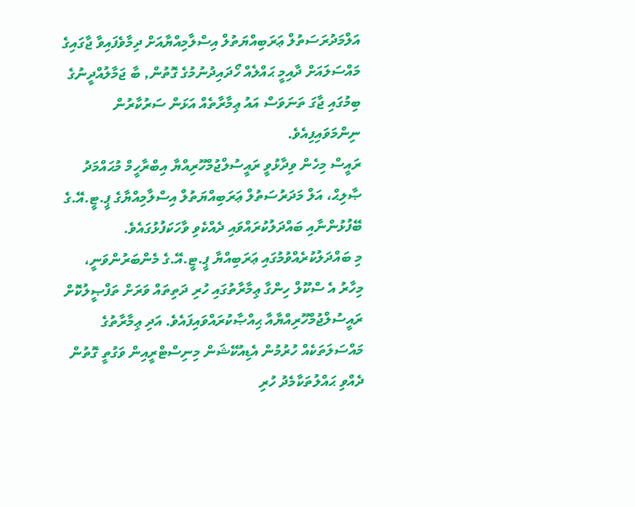އަލްމަދުރަސަތުލް ޢަރަބިއްޔަތުލް އިސްލާމިއްޔާއަށް ދިމާވެފައިވާ ޖާގައިގެ މައްސަލައަށް ދާއިމީ ޙައްލެއް ހޯދައިދުނުމުގެ ގޮތުން, ބާ ޖަމާލުއްދީނުގެ ބިމުގައި ޖާގަ ތަނަވަސް އައު ޢިމާރާތެއް އަޅަން ސަރުކާރުން ނިންމަވައިފިއެވެ.
ރައީސް މިހެން ވިދާޅުވީ ރައީސުލްޖުމްހޫރިއްޔާ އިބްރާހީމް މުޙައްމަދު ޞާލިޙް، އަލް މަދަރުސަތުލް ޢަރަބިއްޔަތުލް އިސްލާމިއްޔާގެ ޕީ.ޓީ.އޭ.ގެ ބޭފުޅުންނާއި ބައްދަލުކުރައްވައި ދެއްކެވި ވާހަކަފުޅުގައެވެ.
މި ބައްދަލުކުރެއްވުމުގައި ޢަރަބިއްޔާ ޕީ.ޓީ.އޭ.ގެ މެންބަރުންވަނީ، މިހާރު އެ ސްކޫލް ހިންގާ ޢިމާރާތުގައި ހުރި ދަތިތައް ވަރަށް ތަފްޞީލުކޮށް ރައީސުލްޖުމްހޫރިއްޔާއާ ޙިއްޞާކުރައްވައިފައެވެ. އަދި ޢިމާރާތުގެ މައްސަލަތަކެއް ހުރުމުން އެޑިއުކޭޝަން މިނިސްޓްރީއިން ވަގުތީ ގޮތުން ދެއްވި ޙައްލުތަކާމެދު ހުރި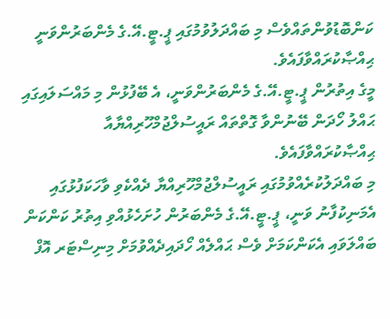ކަންބޮޑުވުންތައްވެސް މި ބައްދަލުވުމުގައި ޕީ.ޓީ.އޭ.ގެ މެންބަރުންވަނީ ޙިއްޞާކުރައްވާފައެވެ.
މީގެ އިތުރުން ޕީ.ޓީ.އޭ.ގެ މެންބަރުންވަނީ، އެ ބޭފުޅުން މި މައްސަލައިގައި ޙައްލު ހޯދަން ބޭނުންވާ ގޮތްތައް ރައީސުލްޖުމްހޫރިއްޔާއާ ޙިއްޞާކުރައްވާފައެވެ.
މި ބައްދަލުކުރެއްވުމުގައި ރައީސުލްޖުމްހޫރިއްޔާ ދެއްކެވި ވާހަކަފުޅުގައި އެމަނިކުފާނު ވަނީ، ޕީ.ޓީ.އޭ.ގެ މެންބަރުން ހުށަހެޅުއްވި އިތުރު ކަންކަން ބައްލަވައި އެކަންކަމަށް ވެސް ޙައްލެއް ހޯދައިދެއްވުމަށް މިނިސްޓަރ އޮފް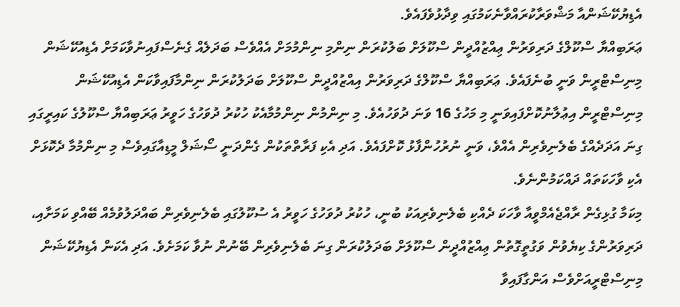އެޑިޔުކޭޝަންއާ މަޝްވަރާކުރައްވާނެކަމުގައި ވިދާޅުވެފައެވެ.
ޢަރަބިއްޔާ ސްކޫލްގެ ދަރިވަރުން ޢިއްޒުއްދީން ސްކޫލަށް ބަލުކުރަން ނިންމި ނިންމުމަށް އެއްވެސް ބަދަލެއް ގެނެސްފައިނުވާކަމަށް އެޑިއުކޭޝަން މިނިސްޓްރީން ވަނީ ބުނެފައެވެ. ޢަރަބިއްޔާ ސްކޫލްގެ ދަރިވަރުން އިއްޒުއްދީން ސްކޫލަށް ބަދަލުކުރަން ނިންމާފައިވާކަން އެޑިއުކޭޝަން މިނިސްޓްރީން އިޢުލާނުކޮށްފައިވަނީ މި މަހުގެ 16 ވަނަ ދުވަހުއެވެ. މި ނިންމުން ނިންމުމާއެކު ހުކުރު ދުވަހުގެ ހަވީރު ޢަރަބިއްޔާ ސްކޫލުގެ ކައިރީގައި ގިނަ އަދަދެއްގެ ބެލެނިވެރިން އެއްވެ، ވަނީ ނުރުހުންފާޅު ކޮށްފައެވެ. އަދި އެކި ފަރާތްތަކުން ގެންދަނީ ސޯޝަލް މީޑިއާގައިވެސް މި ނިންމުމާ ދެކޮޅަށް އެކި ވާހަކަތައް ދައްކަމުންނެވެ.
މިކަމާ ގުޅިގެން ރާއްޖެއެމްވީއާ ވާހަކަ ދެއްކި ބެލެނިވެރިއަކު ބުނީ، ހުކުރު ދުވަހުގެ ހަވީރު އެ ސުކޫލުގައި ބެލެނިވެރިން ބައްދަލުވުމެއް ބޭއްވި ކަމަށާއި، ދަރިވަރުންގެ ކިޔެވުން ވަގުތީގޮތުން ޢިއްޒުއްދީން ސްކޫލަށް ބަދަލުކުރަން ގިނަ ބެލެނިވެރިން ބޭނުން ނުވާ ކަމަށެވެ. އަދި އެކަން އެޑިޔުކޭޝަން މިނިސްޓްރީއަށްވެސް އަންގާފައިވާ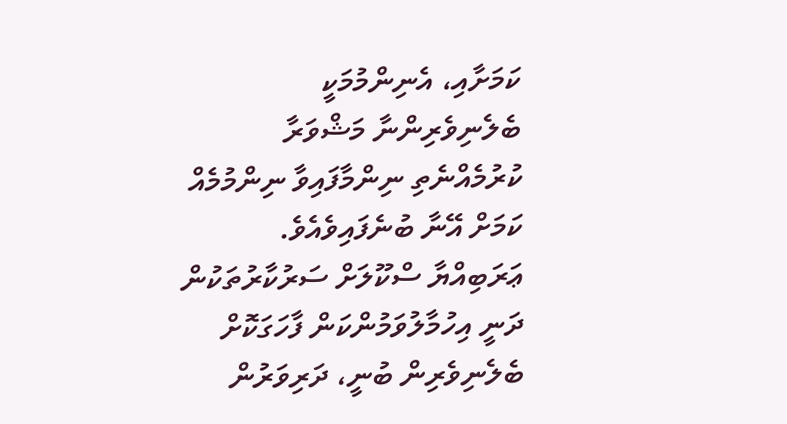ކަމަށާއި، އެނިންމުމަކީ ބެލެނިވެރިންނާ މަޝްވަރާ ކުރުމެއްނެތި ނިންމާފައިވާ ނިންމުމެއް ކަމަށް އޭނާ ބުނެފައިވެއެވެ.
ޢަރަބިއްޔާ ސްކޫލަށް ސަރުކާރުތަކުން ދަނީ އިހުމާލުވަމުންކަން ފާހަގަކޮށް ބެލެނިވެރިން ބުނީ، ދަރިވަރުން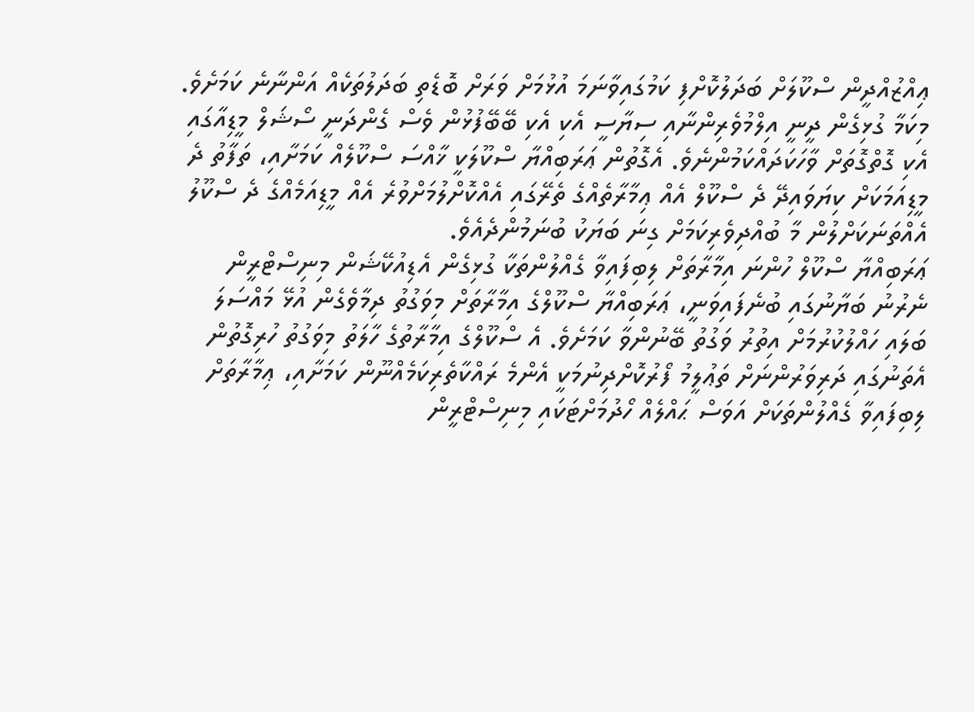ޢިއްޒުއްދީން ސްކޫލަށް ބަދަލުކޮށްފި ކަމުގައިވާނަމަ އުޅުމަށް ވަރަށް ބޮޑެތި ބަދަލުތަކެއް އަންނާނެ ކަމަށެވެ.
މިކަމާ ގުޅިގެން ދީނީ އިލްމުވެރިންނާއި ސިޔާސީ އެކި އެކި ބޭބޭފުޅުން ވެސް ގެންދަނީ ސޯޝަލް މީޑިއާގައި އެކި ގޮތްގޮތަށް ވާހަކަދައްކަމުންނެވެ. އެގޮތުން ޢަރަބިއްޔާ ސްކޫލަކީ ޚާއްސަ ސްކޫލެއް ކަމަށާއި، ތަފާތު ދެ މީޑިއަމަކަށް ކިޔަވައިދޭ ދެ ސްކޫލް އެއް ޢިމާރާތެއްގެ ތެރޭގައި އެއްކޮށްލުމަށްވުރެ އެއް މީޑިއަމެއްގެ ދެ ސްކޫލު އެއްތަނަކަށްލުން މާ ބުއްދިވެރިކަމަށް ގިނަ ބަޔަކު ބުނަމުންދެއެވެ.
ޢަރަބިއްޔާ ސްކޫލް ހުންނަ އިމާރާތަށް ލިބިފައިވާ ގެއްލުންތަކާ ގުޅިގެން އެޑިއުކޭޝަން މިނިސްޓްރީން ނެރުނު ބަޔާނުގައި ބުނެފައިވަނީ، ޢަރަބިއްޔާ ސްކޫލްގެ އިމާރާތަށް މިވަގުތު ދިމާވެގެން އުޅޭ މައްސަލަ ބަލައި ހައްލުކުރުމަށް އިތުރު ވަގުތު ބޭނުންވާ ކަމަށެވެ. އެ ސްކޫލްގެ އިމާރާތުގެ ހާލަތު މިވަގުތު ހުރިގޮތުން އެތަނުގައި ދަރިވަރުންނަށް ތަޢުލީމު ފޯރުކޮށްދިނުމަކީ އެންމެ ރައްކާތެރިކަމެއްނޫން ކަމަށާއި، ޢިމާރާތަށް ލިބިފައިވާ ގެއްލުންތަކަށް އަވަސް ޙައްލެއް ހޯދުމަށްޓަކައި މިނިސްޓްރީން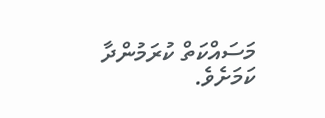މަސައްކަތް ކުރަމުންދާ ކަމަށެވެ.